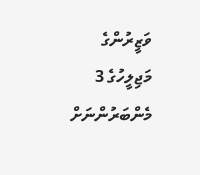ވަޒީރުންގެ މަޖިލީހުގެ 3 މެންބަރުންނަށް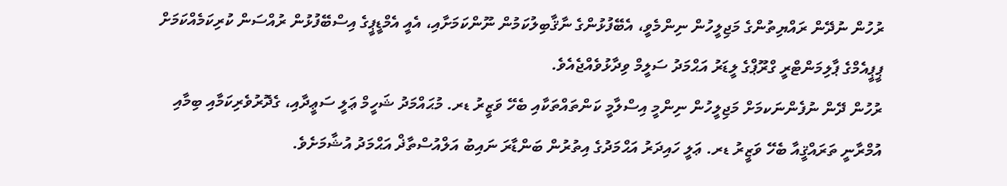ރުހުން ނުދޭން ރައްޔިތުންގެ މަޖިލީހުން ނިންމެވީ، އެބޭފުޅުންގެ ނާޤާބިލުކަމުން ނޫންކަމަށާއި، އެއީ އެމްޑީޕީގެ އިސްބޭފުޅުން ރުއްސަން ކުރިކަމެއްކަމަށް ޕީޕީއެމްގެ ޕާލިމަންޓްރީ ގްރޫޕްގެ ލީޑަރު އަޙްމަދު ސަލީމް ވިދާޅުވެއްޖެއެވެ.
ރުހުން ދޭން ނުފެންނަކމަށް މަޖިލީހުން ނިންމީ އިސްލާމީ ކަންތައްތަކާއި ބެހޭ ވަޒީރު ޑރ. މުޙައްމަދު ޝަހީމް ޢަލީ ސަޢީދާއި، ގެދޮރުވެރިކަމާއި ބިމާއި އުމްރާނީ ތަރައްޤީއާ ބެހޭ ވަޒީރު ޑރ. ޢަލީ ހައިދަރު އަޙްމަދުގެ އިތުރުން ބަންޑާރަ ނައިބު އަލްއުސްތާޛް އަޙްމަދު އުޝާމަށެވެ.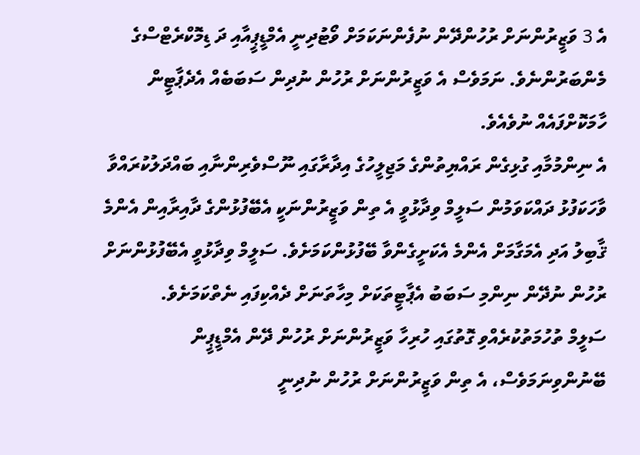އެ 3 ވަޒީރުންނަށް ރުހުންދޭން ނުފެންނަކަމަށް ވޯޓުދިނީ އެމްޑީޕީއާއި ދަ ޑިމޮކްރެޓްސްގެ މެންބަރުންނެވެ. ނަމަވެސް އެ ވަޒީރުންނަށް ރުހުން ނުދިން ސަބަބެއް އެދެޕާޓީން ހާމަކޮށްފައެއް ނުވެއެވެ.
އެ ނިންމުމާއި ގުޅިގެން ރައްޔިތުންގެ މަޖިލީހުގެ އިދާރާގައި ނޫސްވެރިންނާއި ބައްދަލުކުރައްވާ ވާހަކަފުޅު ދައްކަވަމުން ސަލީމް ވިދާޅުވީ އެ ތިން ވަޒީރުންނަކީ އެބޭފުޅުންގެ ދާއިރާއިން އެންމެ ޤާބިލު އަދި އެމަގާމަށް އެންމެ އެކަށީގެންވާ ބޭފުޅުންކަމަށެވެ. ސަލީމް ވިދާޅުވީ އެބޭފުޅުންނަށް ރުހުން ނުދޭން ނިންމި ސަބަބު އެޕާޓީތަކަށް މިހާތަނަށް ދެއްކިފައި ނެތްކަމަށެވެ.
ސަލީމް ތުހުމަތުކުރެއްވި ގޮތުގައި ހުރިހާ ވަޒީރުންނަށް ރުހުން ދޭން އެމްޑީޕީން ބޭނުންވިނަމަވެސް، އެ ތިން ވަޒީރުންނަށް ރުހުން ނުދިނީ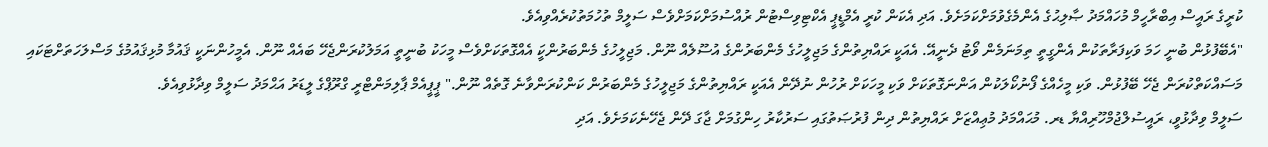ކުރީގެ ރައީސް އިބްރާހީމް މުހައްމަދު ޞާލިޙުގެ އެންމެގެވުމަށްކަމަށެވެ. އަދި އެކަން ކުރީ އެމްޑީޕީ އެކްޓިވިސްޓުން ރުއްސުމަށްކަމަށްވެސް ސަލީމް ތުހުމަތުކުރެއްވިއެވެ.
"އެބޭފުޅުން ބުނީ ހަމަ ވަކިފަރާތަކުން އެންގީތީ ތިމަނަމެން ވޯޓު ދެނީއޭ. އެއަކީ ރައްޔިތުންގެ މަޖިލީހުގެ މެންބަރުންގެ އުސޫލެއް ނޫން. މަޖިލީހުގެ މެންބަރުންކަީ އެއްގޮތަކަށްވެސް މީހަކު ބުނީތީ އަމަލުކުރަންޖެހޭ ބައެއް ނޫން. އެމީހުންނަކީ ޤައުމާ މުޅިޤައުމުގެ މަސްލަހަތަށްޓަކައި މަސައްކަތްކުރަން ޖެހޭ ބޭފުޅުން. ވަކި މީހެއްގެ ފޯނުކޯލަކުން އަންނަގޮތަކަށް ވަކި މީހަކަށް ރުހުން ނުދޭން އެއަކީ ރައްޔިތުންގެ މަޖިލީހުގެ މެންބަރުން ކަންކުރަންވާނެ ގޮތެއް ނޫން." ޕީޕީއެމް ޕާލިމަންޓްރީ ގްރޫޕްގެ ލީޑަރު އަޙްމަދު ސަލީމް ވިދާޅުވިއެވެ.
ސަލީމް ވިދާޅުވީ، ރައީސުލްޖުމްހޫރިއްޔާ ޑރ. މުޙައްމަދު މުޢިއްޒަށް ރައްޔިތުން ދިން ފުރުޞަތުގައި ސަރުކާރު ހިންގުމަށް ޖާގަ ދޭން ޖެހޭނެކަމަށެވެ. އަދި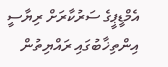އެމްޑީޕީގެ ސަރުކާރަށް ރިޔާސީ އިންތިޚާބުގައި ރައްޔިތުން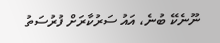ނޫނެކޭ ބުނެ، އައު ސަރުކާރަށް ފުރުސަތު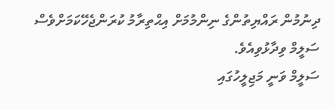ދިނުމުން ރައްޔިތުންގެ ނިންމުމަށް އިޙްތިރާމު ކުރަންޖެހޭކަމަށްވެސް ސަލީމް ވިދާޅުވިއެވެ.
ސަލީމް ވަނީ މަޖިލީހުގައި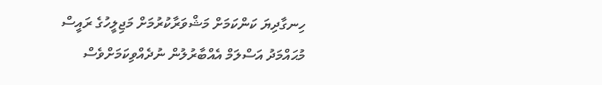ހިނގާދިޔަ ކަންކަމަށް މަޝްވަރާކުރުމަށް މަޖިލީހުގެ ރައީސް މުޙައްމަދު އަސްލަމް އެއްބާރުލުން ނުދެއްވިކަމަށްވެސް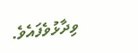ވިދާޅުވެފައެވެ.